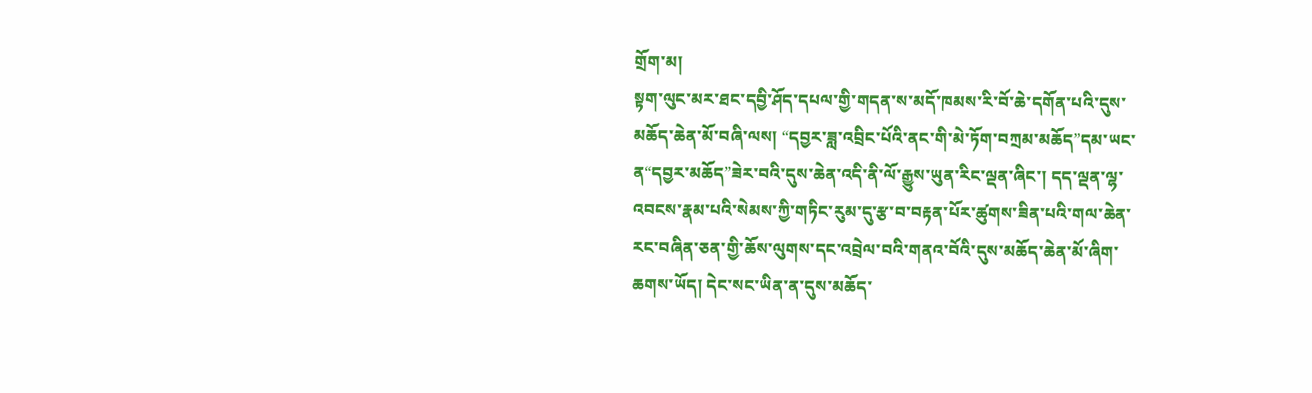གྲོག་མ།
སྟག་ལུང་མར་ཐང་དབྱི་ཤོད་དཔལ་གྱི་གདན་ས་མདོ་ཁམས་རི་བོ་ཆེ་དགོན་པའི་དུས་མཆོད་ཆེན་མོ་བཞི་ལས། “དབྱར་ཟླ་འབྲིང་པོའི་ནང་གི་མེ་ཏོག་བཀྲམ་མཆོད”དམ་ཡང་ན“དབྱར་མཆོད”ཟེར་བའི་དུས་ཆེན་འདི་ནི་ལོ་རྒྱུས་ཡུན་རིང་ལྡན་ཞིང་། དད་ལྡན་ལྷ་འབངས་རྣམ་པའི་སེམས་ཀྱི་གཏིང་རུམ་དུ་རྩ་བ་བརྟན་པོར་ཚུགས་ཟིན་པའི་གལ་ཆེན་རང་བཞིན་ཅན་གྱི་ཆོས་ལུགས་དང་འབྲེལ་བའི་གནའ་བོའི་དུས་མཆོད་ཆེན་མོ་ཞིག་ཆགས་ཡོད། དེང་སང་ཡིན་ན་དུས་མཆོད་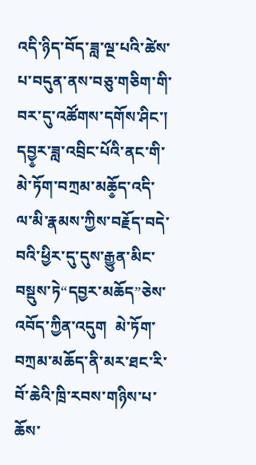འདི་ཉིད་བོད་ཟླ་ལྔ་པའི་ཚེས་པ་བདུན་ནས་བཅུ་གཅིག་གི་བར་དུ་འཚོགས་དགོས་ཤིང་། དབྱ༵ར་ཟླ་འབྲིང་པོའི་ནང་གི་མེ་ཏོག་བཀྲམ་མཆོ༵ད་འདི་ལ་མི་རྣམས་ཀྱིས་བརྗོད་བདེ་བའི་ཕྱིར་དུ་དུས་རྒྱུན་མིང་བསྡུས་ཏེ“དབྱར་མཆོད”ཅེས་འབོད་ཀྱིན་འདུག  མེ་ཏོག་བཀྲམ་མཆོད་ནི་མར་ཐང་རི་བོ་ཆེའི་ཁྲི་རབས་གཉིས་པ་ཆོས་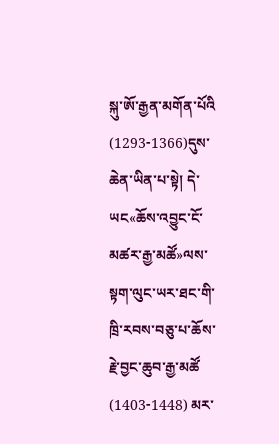སྐུ་ཨོ་རྒྱན་མགོན་པོའི (1293-1366)དུས་ཆེན་ཡིན་པ་སྟེ། དེ་ཡང«ཆོས་འབྱུང་ངོ་མཚར་རྒྱ་མཚོ»ལས་སྟག་ལུང་ཡར་ཐང་གི་ཁྲི་རབས་བཅུ་པ་ཆོས་རྗེ་བྱང་ཆུབ་རྒྱ་མཚོ (1403-1448) མར་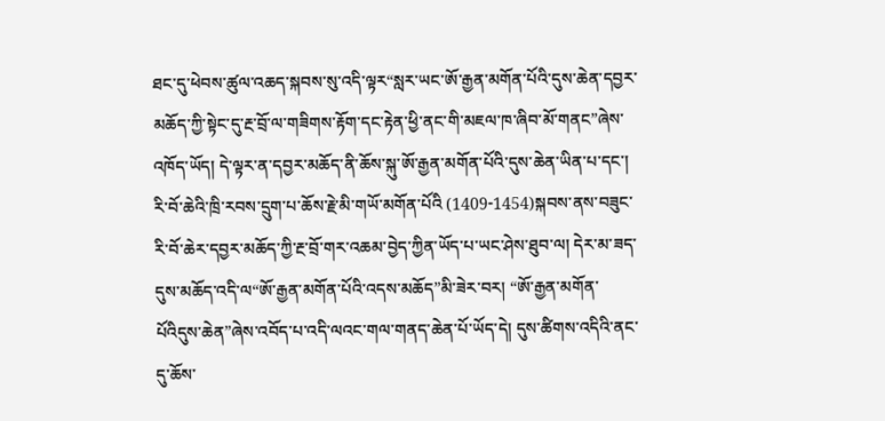ཐང་དུ་ཕེབས་ཚུལ་འཆད་སྐབས་སུ་འདི་ལྟར“སླར་ཡང་ཨོ་རྒྱན་མགོན་པོའི་དུས་ཆེན་དབྱར་མཆོད་ཀྱི་སྟེང་དུ་རྔ་བྲོ་ལ་གཟིགས་རྟོག་དང་རྟེན་ཕྱི་ནང་གི་མཇལ་ཁ་ཞིབ་མོ་གནང”ཞེས་འཁོད་ཡོད། དེ་ལྟར་ན་དབྱར་མཆོད་ནི་ཆོས་སྐུ་ཨོ་རྒྱན་མགོན་པོའི་དུས་ཆེན་ཡིན་པ་དང་། རི་བོ་ཆེའི་ཁྲི་རབས་དྲུག་པ་ཆོས་རྗེ་མི་གཡོ་མགོན་པོའི (1409-1454)སྐབས་ནས་བཟུང་རི་བོ་ཆེར་དབྱར་མཆོད་ཀྱི་རྔ་བྲོ་གར་འཆམ་བྱེད་ཀྱིན་ཡོད་པ་ཡང་ཤེས་ཐུབ་ལ། དེར་མ་ཟད་དུས་མཆོད་འདི་ལ“ཨོ་རྒྱན་མགོན་པོའི་འདས་མཆོད”མི་ཟེར་བར། “ཨོ་རྒྱན་མགོན་པོའིདུས་ཆེན”ཞེས་འབོད་པ་འདི་ལའང་གལ་གནད་ཆེན་པོ་ཡོད་དེ། དུས་ཚིགས་འདིའི་ནང་དུ་ཆོས་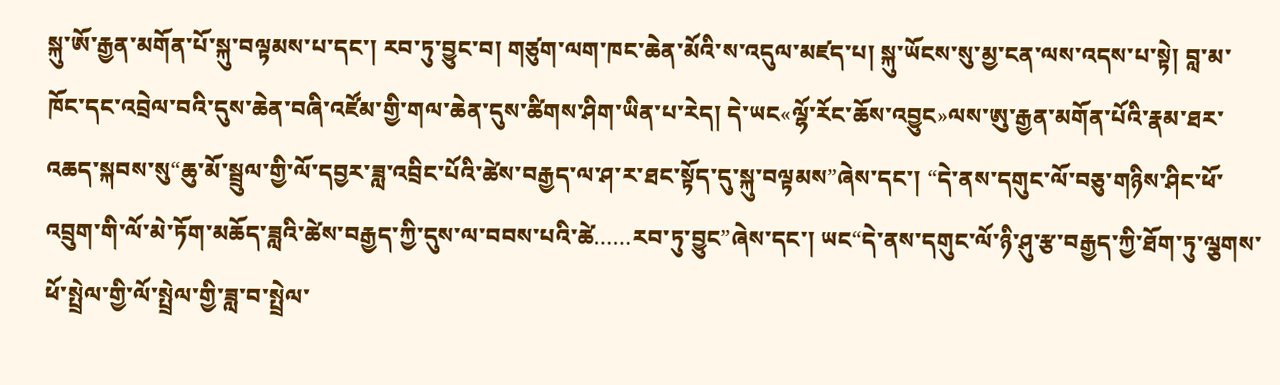སྐུ་ཨོ་རྒྱན་མགོན་པོ་སྐུ་བལྟམས་པ་དང་། རབ་ཏུ་བྱུང་བ། གཙུག་ལག་ཁང་ཆེན་མོའི་ས་འདུལ་མཛད་པ། སྐུ་ཡོངས་སུ་མྱ་ངན་ལས་འདས་པ་སྟེ། བླ་མ་ཁོང་དང་འབྲེལ་བའི་དུས་ཆེན་བཞི་འཛོམ་གྱི་གལ་ཆེན་དུས་ཚིགས་ཤིག་ཡིན་པ་རེད། དེ་ཡང«ལྷོ་རོང་ཆོས་འབྱུང»ལས་ཨུ་རྒྱན་མགོན་པོའི་རྣམ་ཐར་འཆད་སྐབས་སུ“ཆུ་མོ་སྦྲུལ་གྱི་ལོ་དབྱར་ཟླ་འབྲིང་པོའི་ཚེས་བརྒྱད་ལ་ཤ་ར་ཐང་སྟོད་དུ་སྐུ་བལྟམས”ཞེས་དང་། “དེ་ནས་དགུང་ལོ་བཅུ་གཉིས་ཤིང་ཕོ་འབྲུག་གི་ལོ་མེ་ཏོག་མཆོད་ཟླའི་ཚེས་བརྒྱད་ཀྱི་དུས་ལ་བབས་པའི་ཚེ……རབ་ཏུ་བྱུང”ཞེས་དང་། ཡང“དེ་ནས་དགུང་ལོ་ཉི་ཤུ་རྩ་བརྒྱད་ཀྱི་ཐོག་ཏུ་ལྕགས་ཕོ་སྤྲེལ་གྱི་ལོ་སྤྲེལ་གྱི་ཟླ་བ་སྤྲེལ་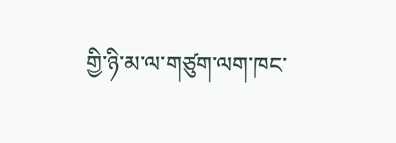གྱི་ཉི་མ་ལ་གཙུག་ལག་ཁང་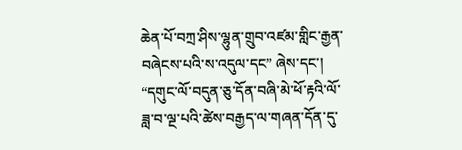ཆེན་པོ་བཀྲ་ཤིས་ལྷུན་གྲུབ་འཛམ་གླིང་རྒྱན་བཞེངས་པའི་ས་འདུལ་དང” ཞེས་དང་། “དགུང་ལོ་བདུན་ཅུ་དོན་བཞི་མེ་ཕོ་རྟའི་ལོ་ཟླ་བ་ལྔ་པའི་ཚེས་བརྒྱད་ལ་གཞན་དོན་དུ་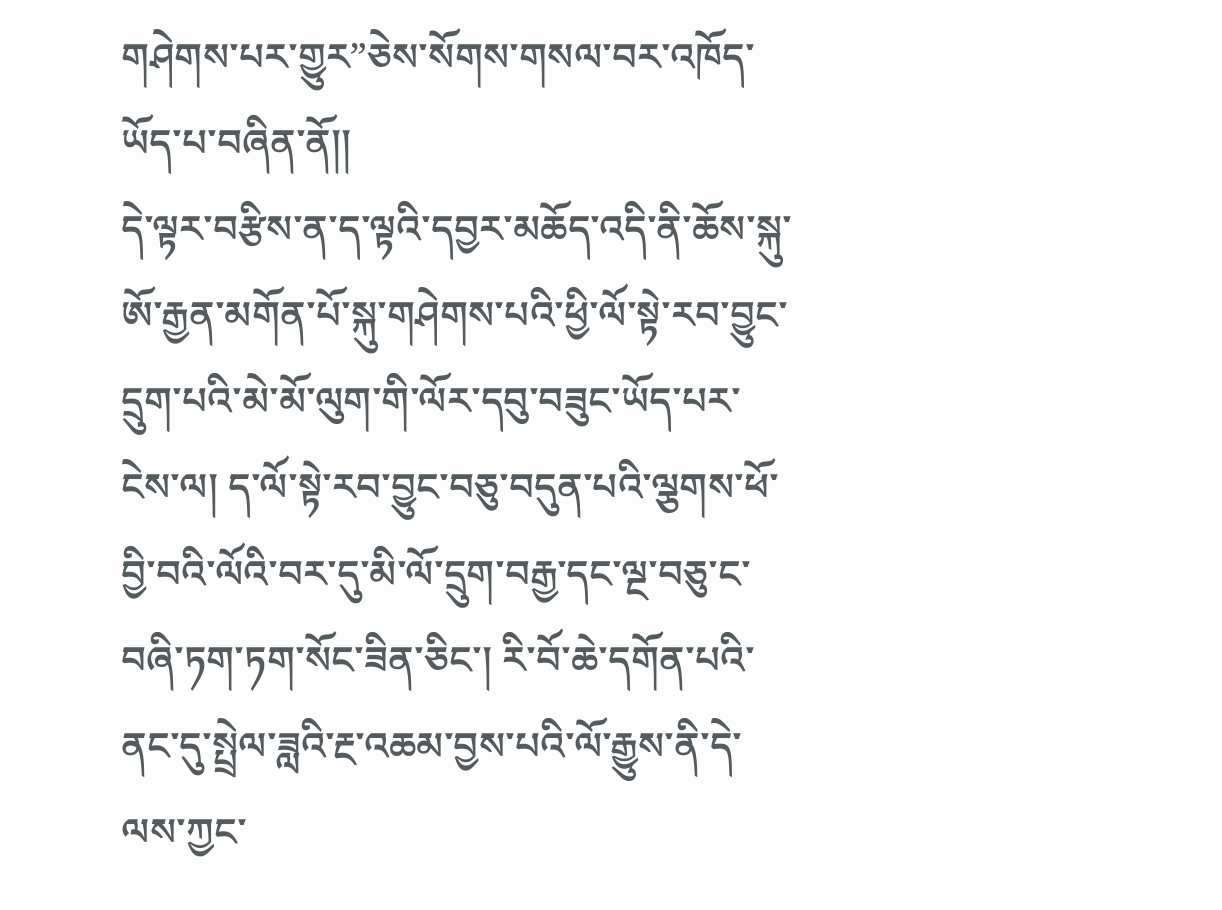གཤེགས་པར་གྱུར”ཅེས་སོགས་གསལ་བར་འཁོད་ཡོད་པ་བཞིན་ནོ།།
དེ་ལྟར་བརྩིས་ན་ད་ལྟའི་དབྱར་མཆོད་འདི་ནི་ཆོས་སྐུ་ཨོ་རྒྱན་མགོན་པོ་སྐུ་གཤེགས་པའི་ཕྱི་ལོ་སྟེ་རབ་བྱུང་དྲུག་པའི་མེ་མོ་ལུག་གི་ལོར་དབུ་བཟུང་ཡོད་པར་ངེས་ལ། ད་ལོ་སྟེ་རབ་བྱུང་བཅུ་བདུན་པའི་ལྕགས་ཕོ་བྱི་བའི་ལོའི་བར་དུ་མི་ལོ་དྲུག་བརྒྱ་དང་ལྔ་བཅུ་ང་བཞི་ཏག་ཏག་སོང་ཟིན་ཅིང་། རི་བོ་ཆེ་དགོན་པའི་ནང་དུ་སྤྲེལ་ཟླའི་རྔ་འཆམ་བྱས་པའི་ལོ་རྒྱུས་ནི་དེ་ལས་ཀྱང་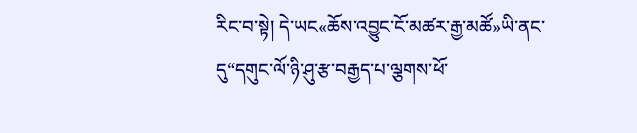རིང་བ་སྟེ། དེ་ཡང«ཆོས་འབྱུང་ངོ་མཚར་རྒྱ་མཚོ»ཡི་ནང་དུ“དགུང་ལོ་ཉི་ཤུ་རྩ་བརྒྱད་པ་ལྕགས་ཕོ་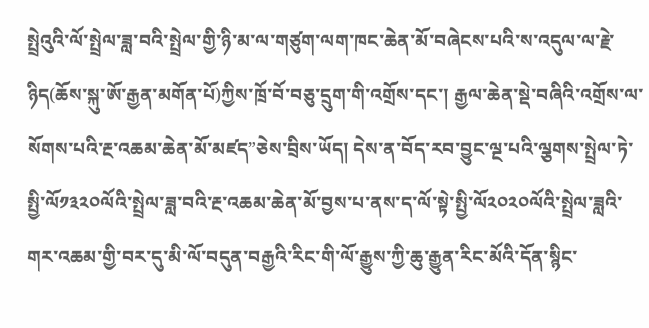སྤྲེའུའི་ལོ་སྤྲེལ་ཟླ་བའི་སྤྲེལ་གྱི་ཉི་མ་ལ་གཙུག་ལག་ཁང་ཆེན་མོ་བཞེངས་པའི་ས་འདུལ་ལ་རྗེ་ཉིད(ཆོས་སྐུ་ཨོ་རྒྱན་མགོན་པོ)ཀྱིས་ཁྲོ་བོ་བཅུ་དྲུག་གི་འགྲོས་དང་། རྒྱལ་ཆེན་སྡེ་བཞིའི་འགྲོས་ལ་སོགས་པའི་རྔ་འཆམ་ཆེན་མོ་མཛད”ཅེས་བྲིས་ཡོད། དེས་ན་བོད་རབ་བྱུང་ལྔ་པའི་ལྕགས་སྤྲེལ་ཏེ་སྤྱི་ལོ༡༣༢༠ལོའི་སྤྲེལ་ཟླ་བའི་རྔ་འཆམ་ཆེན་མོ་བྱས་པ་ནས་ད་ལོ་སྟེ་སྤྱི་ལོ༢༠༢༠ལོའི་སྤྲེལ་ཟླའི་གར་འཆམ་གྱི་བར་དུ་མི་ལོ་བདུན་བརྒྱའི་རིང་གི་ལོ་རྒྱུས་ཀྱི་ཆུ་རྒྱུན་རིང་མོའི་དོན་སྙིང་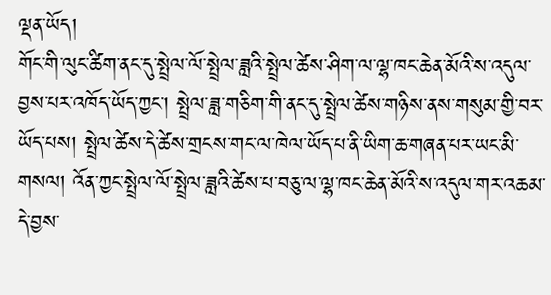ལྡན་ཡོད།
གོང་གི་ལུང་ཚིག་ནང་དུ་སྤྲེལ་ལོ་སྤྲེལ་ཟླའི་སྤྲེལ་ཚེས་ཤིག་ལ་ལྷ་ཁང་ཆེན་མོའི་ས་འདུལ་བྱས་པར་འཁོད་ཡོད་ཀྱང་། སྤྲེལ་ཟླ་གཅིག་གི་ནང་དུ་སྤྲེལ་ཚེས་གཉིས་ནས་གསུམ་གྱི་བར་ཡོད་པས། སྤྲེལ་ཚེས་དེ་ཚེས་གྲངས་གང་ལ་ཁེལ་ཡོད་པ་ནི་ཡིག་ཆ་གཞན་པར་ཡང་མི་གསལ། འོན་ཀྱང་སྤྲེལ་ལོ་སྤྲེལ་ཟླའི་ཚེས་པ་བཅུ་ལ་ལྷ་ཁང་ཆེན་མོའི་ས་འདུལ་གར་འཆམ་དེ་བྱས་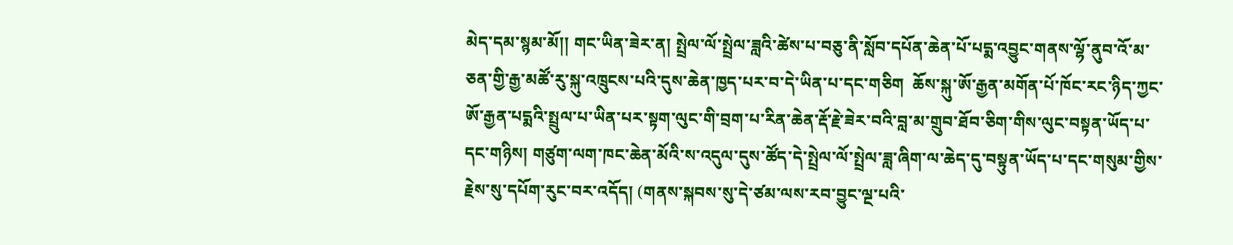མེད་དམ་སྙམ་མོ།། གང་ཡིན་ཟེར་ན། སྤྲེལ་ལོ་སྤྲེལ་ཟླའི་ཚེས་པ་བཅུ་ནི་སློབ་དཔོན་ཆེན་པོ་པདྨ་འབྱུང་གནས་ལྷོ་ནུབ་འོ་མ་ཅན་གྱི་རྒྱ་མཚོ་རུ་སྐུ་འཁྲུངས་པའི་དུས་ཆེན་ཁྱད་པར་བ་དེ་ཡིན་པ་དང་གཅིག  ཆོས་སྐུ་ཨོ་རྒྱན་མགོན་པོ་ཁོང་རང་ཉིད་ཀྱང་ཨོ་རྒྱན་པདྨའི་སྤྲུལ་པ་ཡིན་པར་སྟག་ལུང་གི་བྲག་པ་རིན་ཆེན་རྡོ་རྗེ་ཟེར་བའི་བླ་མ་གྲུབ་ཐོབ་ཅིག་གིས་ལུང་བསྟན་ཡོད་པ་དང་གཉིས། གཙུག་ལག་ཁང་ཆེན་མོའི་ས་འདུལ་དུས་ཚོད་དེ་སྤྲེལ་ལོ་སྤྲེལ་ཟླ་ཞིག་ལ་ཆེད་དུ་བསྟུན་ཡོད་པ་དང་གསུམ་གྱིས་རྗེས་སུ་དཔོག་རུང་བར་འདོད། (གནས་སྐབས་སུ་དེ་ཙམ་ལས་རབ་བྱུང་ལྔ་པའི་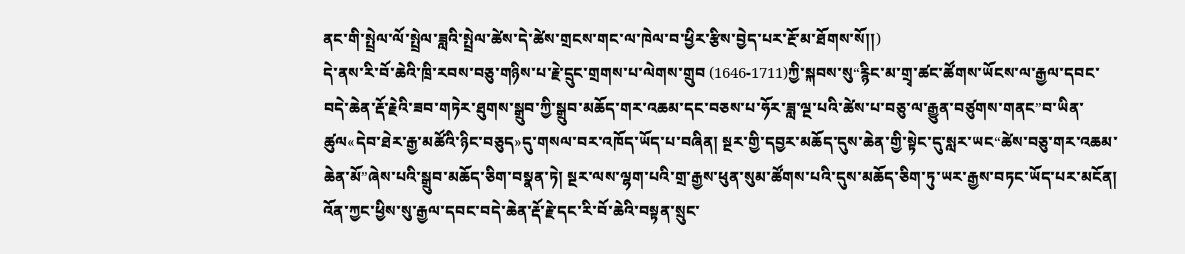ནང་གི་སྤྲེལ་ལོ་སྤྲེལ་ཟླའི་སྤྲེལ་ཚེས་དེ་ཚེས་གྲངས་གང་ལ་ཁེལ་བ་ཕྱིར་རྩིས་བྱེད་པར་རྔོ་མ་ཐོགས་སོ།།)
དེ་ནས་རི་བོ་ཆེའི་ཁྲི་རབས་བཅུ་གཉིས་པ་རྗེ་དྲུང་གྲགས་པ་ལེགས་གྲུབ (1646-1711)ཀྱི་སྐབས་སུ“རྙིང་མ་གྲྭ་ཚང་ཚོགས་ཡོངས་ལ་རྒྱལ་དབང་བདེ་ཆེན་རྡོ་རྗེའི་ཟབ་གཏེར་ཐུགས་སྒྲུབ་ཀྱི་སྒྲུབ་མཆོད་གར་འཆམ་དང་བཅས་པ་ཧོར་ཟླ་ལྔ་པའི་ཚེས་པ་བཅུ་ལ་རྒྱུན་བཙུགས་གནང”བ་ཡིན་ཚུལ«དེབ་ཐེར་རྒྱ་མཚོའི་ཉིང་བཅུད»དུ་གསལ་བར་འཁོད་ཡོད་པ་བཞིན། སྔར་གྱི་དབྱར་མཆོད་དུས་ཆེན་གྱི་སྟེང་དུ་སླར་ཡང“ཚེས་བཅུ་གར་འཆམ་ཆེན་མོ”ཞེས་པའི་སྒྲུབ་མཆོད་ཅིག་བསྣན་ཏེ། སྔར་ལས་ལྷག་པའི་གྲ་རྒྱས་ཕུན་སུམ་ཚོགས་པའི་དུས་མཆོད་ཅིག་ཏུ་ཡར་རྒྱས་བཏང་ཡོད་པར་མངོན། འོན་ཀྱང་ཕྱིས་སུ་རྒྱལ་དབང་བདེ་ཆེན་རྡོ་རྗེ་དང་རི་བོ་ཆེའི་བསྟན་སྲུང་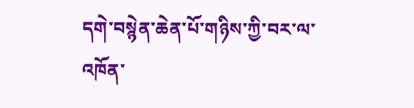དགེ་བསྙེན་ཆེན་པོ་གཉིས་ཀྱི་བར་ལ་འཁོན་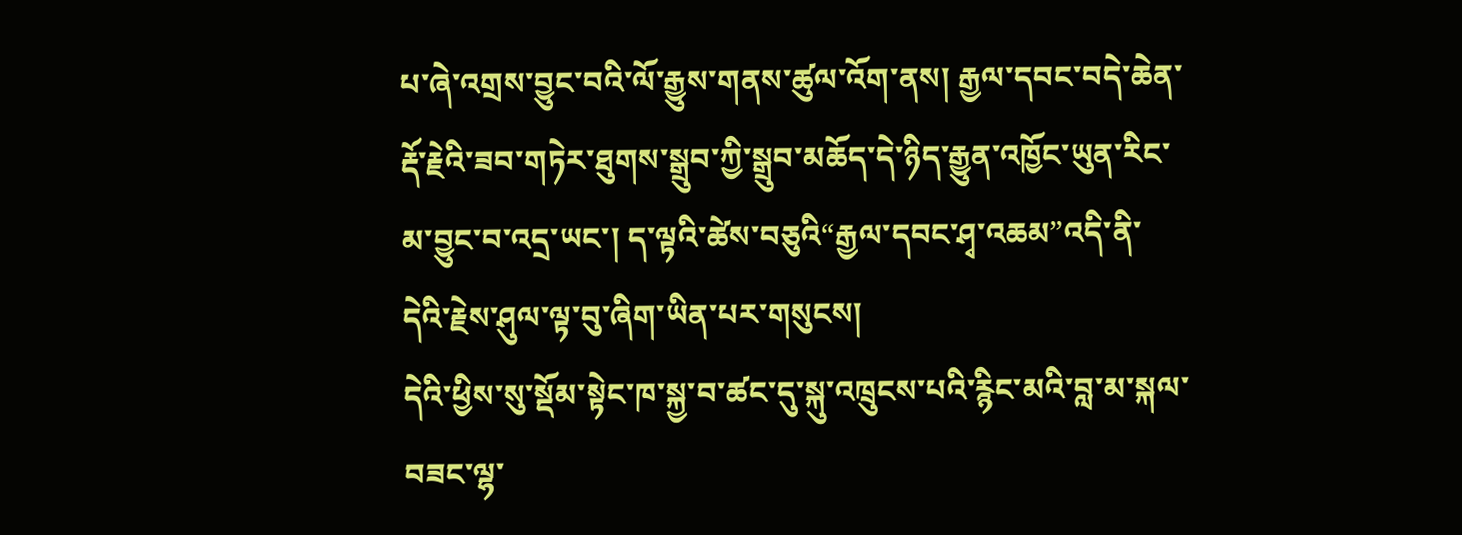པ་ཞེ་འགྲས་བྱུང་བའི་ལོ་རྒྱུས་གནས་ཚུལ་འོག་ནས། རྒྱལ་དབང་བདེ་ཆེན་རྡོ་རྗེའི་ཟབ་གཏེར་ཐུགས་སྒྲུབ་ཀྱི་སྒྲུབ་མཆོད་དེ་ཉིད་རྒྱུན་འཁྱོང་ཡུན་རིང་མ་བྱུང་བ་འདྲ་ཡང་། ད་ལྟའི་ཚེས་བཅུའི“རྒྱལ་དབང་ཤྭ་འཆམ”འདི་ནི་དེའི་རྗེས་ཤུལ་ལྟ་བུ་ཞིག་ཡིན་པར་གསུངས།
དེའི་ཕྱིས་སུ་སྡོམ་སྟེང་ཁ་སྐྱ་བ་ཚང་དུ་སྐུ་འཁྲུངས་པའི་རྙིང་མའི་བླ་མ་སྐལ་བཟང་ལྷ་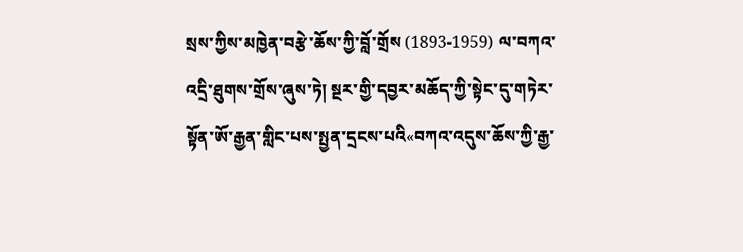སྲས་ཀྱིས་མཁྱེན་བརྩེ་ཆོས་ཀྱི་བློ་གྲོས (1893-1959) ལ་བཀའ་འདྲི་ཐུགས་གྲོས་ཞུས་ཏེ། སྔར་གྱི་དབྱར་མཆོད་ཀྱི་སྟེང་དུ་གཏེར་སྟོན་ཨོ་རྒྱན་གླིང་པས་སྤྱན་དྲངས་པའི«བཀའ་འདུས་ཆོས་ཀྱི་རྒྱ་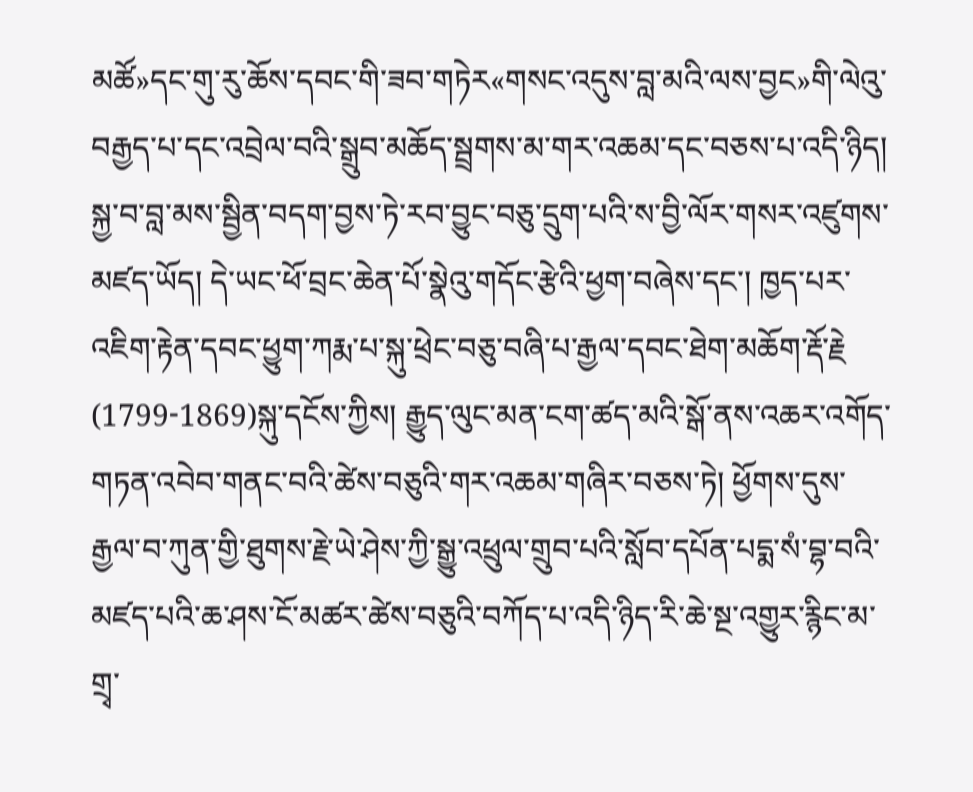མཚོ»དང་གུ་རུ་ཆོས་དབང་གི་ཟབ་གཏེར«གསང་འདུས་བླ་མའི་ལས་བྱང»གི་ལེའུ་བརྒྱད་པ་དང་འབྲེལ་བའི་སྒྲུབ་མཆོད་སྦྲགས་མ་གར་འཆམ་དང་བཅས་པ་འདི་ཉིད། སྐྱ་བ་བླ་མས་སྦྱིན་བདག་བྱས་ཏེ་རབ་བྱུང་བཅུ་དྲུག་པའི་ས་བྱི་ལོར་གསར་འཛུགས་མཛད་ཡོད། དེ་ཡང་ཕོ་བྲང་ཆེན་པོ་སྣེའུ་གདོང་རྩེའི་ཕྱག་བཞེས་དང་། ཁྱད་པར་འཇིག་རྟེན་དབང་ཕྱུག་ཀརྨ་པ་སྐུ་ཕྲེང་བཅུ་བཞི་པ་རྒྱལ་དབང་ཐེག་མཆོག་རྡོ་རྗེ (1799-1869)སྐུ་དངོས་ཀྱིས། རྒྱུད་ལུང་མན་ངག་ཚད་མའི་སྒོ་ནས་འཆར་འགོད་གཏན་འབེབ་གནང་བའི་ཚེས་བཅུའི་གར་འཆམ་གཞིར་བཅས་ཏེ། ཕྱོགས་དུས་རྒྱལ་བ་ཀུན་གྱི་ཐུགས་རྗེ་ཡེ་ཤེས་ཀྱི་སྒྱུ་འཕྲུལ་གྲུབ་པའི་སློབ་དཔོན་པདྨ་སཾ་བྷ་བའི་མཛད་པའི་ཆ་ཤས་ངོ་མཚར་ཚེས་བཅུའི་བཀོད་པ་འདི་ཉིད་རི་ཆེ་སྔ་འགྱུར་རྙིང་མ་གྲྭ་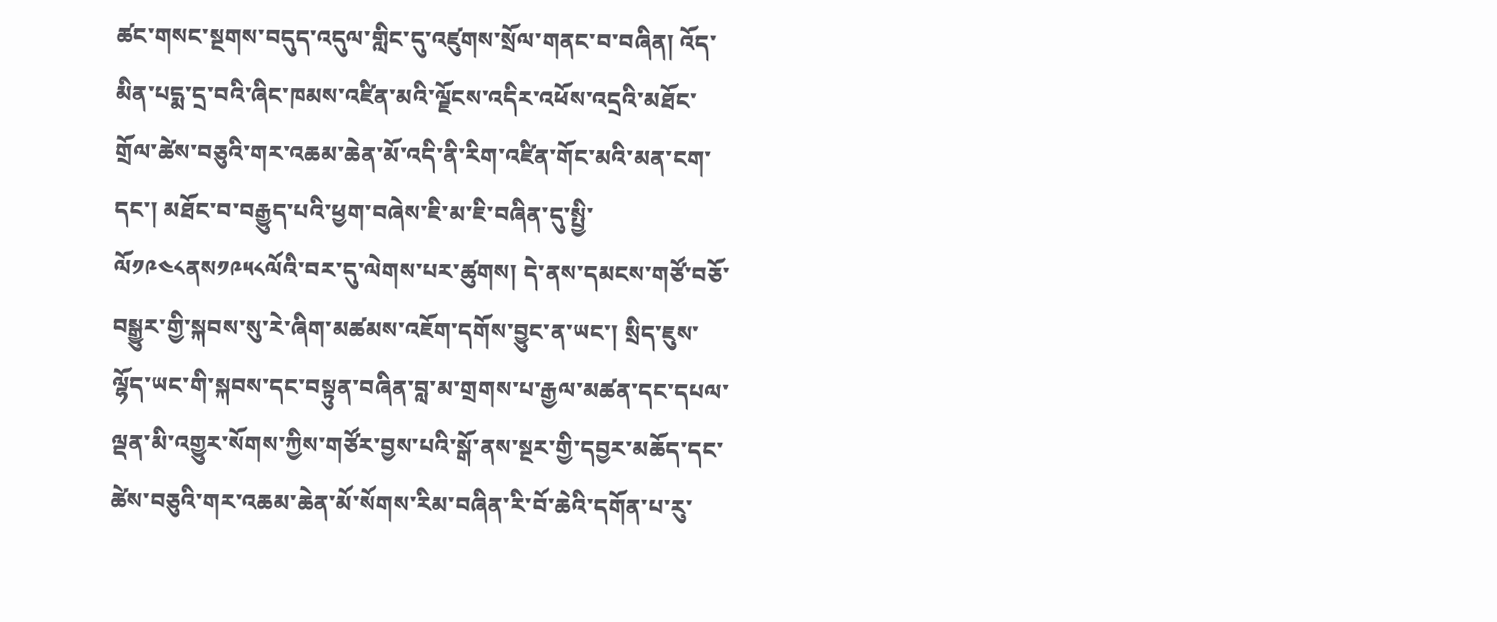ཚང་གསང་སྔགས་བདུད་འདུལ་གླིང་དུ་འཛུགས་སྲོལ་གནང་བ་བཞིན། འོད་མིན་པདྨ་དྲ་བའི་ཞིང་ཁམས་འཛིན་མའི་ལྗོངས་འདིར་འཕོས་འདྲའི་མཐོང་གྲོལ་ཚེས་བཅུའི་གར་འཆམ་ཆེན་མོ་འདི་ནི་རིག་འཛིན་གོང་མའི་མན་ངག་དང་། མཐོང་བ་བརྒྱུད་པའི་ཕྱག་བཞེས་ཇི་མ་ཇི་བཞིན་དུ་སྤྱི་ལོ༡༩༤༨ནས༡༩༥༨ལོའི་བར་དུ་ལེགས་པར་ཚུགས། དེ་ནས་དམངས་གཙོ་བཅོ་བསྒྱུར་གྱི་སྐབས་སུ་རེ་ཞིག་མཚམས་འཇོག་དགོས་བྱུང་ན་ཡང་། སྲིད་ཇུས་ལྷོད་ཡང་གི་སྐབས་དང་བསྟུན་བཞིན་བླ་མ་གྲགས་པ་རྒྱལ་མཚན་དང་དཔལ་ལྡན་མི་འགྱུར་སོགས་ཀྱིས་གཙོར་བྱས་པའི་སྒོ་ནས་སྔར་གྱི་དབྱར་མཆོད་དང་ཚེས་བཅུའི་གར་འཆམ་ཆེན་མོ་སོགས་རིམ་བཞིན་རི་བོ་ཆེའི་དགོན་པ་རུ་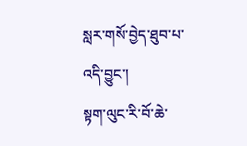སླར་གསོ་བྱེད་ཐུབ་པ་འདི་བྱུང་།
སྟག་ལུང་རི་བོ་ཆེ་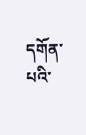དགོན་པའི་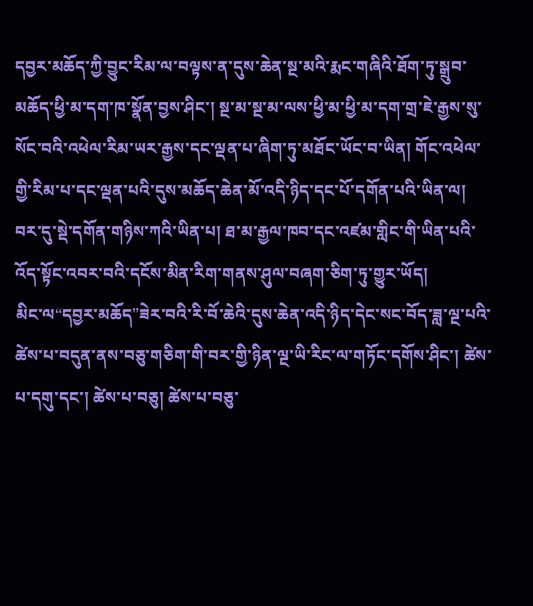དབྱར་མཆོད་ཀྱི་བྱུང་རིམ་ལ་བལྟས་ན་དུས་ཆེན་སྔ་མའི་རྨང་གཞིའི་ཐོག་ཏུ་སྒྲུབ་མཆོད་ཕྱི་མ་དག་ཁ་སྣོན་བྱས་ཤིང་། སྔ་མ་སྔ་མ་ལས་ཕྱི་མ་ཕྱི་མ་དག་གྲ་ཇེ་རྒྱས་སུ་སོང་བའི་འཕེལ་རིམ་ཡར་རྒྱས་དང་ལྡན་པ་ཞིག་ཏུ་མཐོང་ཡོང་བ་ཡིན། གོང་འཕེལ་གྱི་རིམ་པ་དང་ལྡན་པའི་དུས་མཆོད་ཆེན་མོ་འདི་ཉིད་དང་པོ་དགོན་པའི་ཡིན་ལ། བར་དུ་སྡེ་དགོན་གཉིས་ཀའི་ཡིན་པ། ཐ་མ་རྒྱལ་ཁབ་དང་འཛམ་གླིང་གི་ཡིན་པའི་འོད་སྟོང་འབར་བའི་དངོས་མིན་རིག་གནས་ཤུལ་བཞག་ཅིག་ཏུ་གྱུར་ཡོད།
མིང་ལ“དབྱར་མཆོད”ཟེར་བའི་རི་བོ་ཆེའི་དུས་ཆེན་འདི་ཉིད་དེང་སང་བོད་ཟླ་ལྔ་པའི་ཚེས་པ་བདུན་ནས་བཅུ་གཅིག་གི་བར་གྱི་ཉིན་ལྔ་ཡི་རིང་ལ་གཏོང་དགོས་ཤིང་། ཚེས་པ་དགུ་དང་། ཚེས་པ་བཅུ། ཚེས་པ་བཅུ་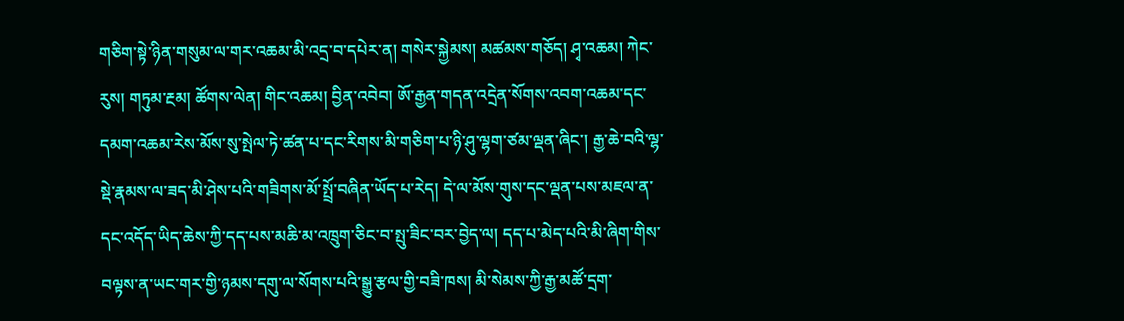གཅིག་སྟེ་ཉིན་གསུམ་ལ་གར་འཆམ་མི་འདྲ་བ་དཔེར་ན། གསེར་སྐྱེམས། མཚམས་གཅོད། ཤྭ་འཆམ། ཀེང་རུས། གཏུམ་རྔམ། ཚོགས་ལེན། གིང་འཆམ། བྱིན་འབེབ། ཨོ་རྒྱན་གདན་འདྲེན་སོགས་འབག་འཆམ་དང་དམག་འཆམ་རེས་མོས་སུ་སྤེལ་ཏེ་ཚན་པ་དང་རིགས་མི་གཅིག་པ་ཉི་ཤུ་ལྷག་ཙམ་ལྡན་ཞིང་། རྒྱ་ཆེ་བའི་ལྷ་སྡེ་རྣམས་ལ་ཟད་མི་ཤེས་པའི་གཟིགས་མོ་སྤྲོ་བཞིན་ཡོད་པ་རེད། དེ་ལ་མོས་གུས་དང་ལྡན་པས་མཇལ་ན་དང་འདོད་ཡིད་ཆེས་ཀྱི་དད་པས་མཆི་མ་འཁྲུག་ཅིང་བ་སྤུ་ཟིང་བར་བྱེད་ལ། དད་པ་མེད་པའི་མི་ཞིག་གིས་བལྟས་ན་ཡང་གར་གྱི་ཉམས་དགུ་ལ་སོགས་པའི་སྒྱུ་རྩལ་གྱི་བཟི་ཁས། མི་སེམས་ཀྱི་རྒྱ་མཚོ་དྲག་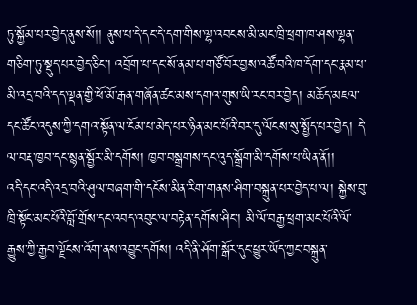ཏུ་སྐྱོམ་པར་བྱེད་ནུས་སོ།། ནུས་པ་དེ་དང་དེ་དག་གིས་ལྷ་འབངས་མི་མང་ཁྲི་ཕྲག་ཁ་ཤས་ལྷན་གཅིག་ཏུ་སྡུད་པར་བྱེད་ཅིང་། འབྲོག་པ་དང་སོ་ནམ་པ་གཙོ་བོར་བྱས་འཚོ་བའི་ཁ་དོག་དང་རྣམ་པ་མི་འདྲ་བའི་དད་ལྡན་གྱི་ཕོ་མོ་རྒན་གཞོན་ཚང་མས་དགའ་གུས་ཡི་རང་བར་བྱེད། མཆོད་མཇལ་དང་ཚོང་འདུས་ཀྱི་དགའ་སྟོན་ལ་ངོམ་པ་མེད་པར་ཉིན་མང་པོའི་བར་དུ་ལོངས་སུ་སྤྱོད་པར་བྱེད། དེ་ལ་བརྡ་ཁྱབ་དང་སྙན་སྦྱོར་མི་དགོས། ཁྱབ་བསྒྲགས་དང་འུད་སྒྲོག་མི་དགོས་པ་ཡིན་ནོ།།
འདི་དང་འདི་འདྲ་བའི་ཤུལ་བཞག་གི་དངོས་མིན་རིག་གནས་ཤིག་བསྐྲུན་པར་བྱེད་པ་ལ། སྐྱེས་བུ་ཁྲི་སྟོང་མང་པོའི་བློ་གྲོས་དང་འབད་འབུང་ལ་བརྟེན་དགོས་ཤིང་། མི་ལོ་བརྒྱ་ཕྲག་མང་པོའི་ལོ་རྒྱུས་ཀྱི་རྒྱབ་ལྗོངས་འོག་ནས་འབྱུང་དགོས། འདི་ནི་ཤོག་སྒོར་དུང་ཕྱུར་ཡོད་ཀྱང་བསྐྲུན་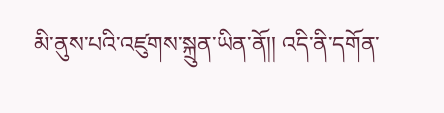མི་ནུས་པའི་འཛུགས་སྐྲུན་ཡིན་ནོ།། འདི་ནི་དགོན་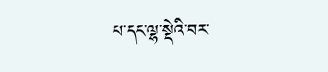པ་དང་ལྷ་སྡེའི་བར་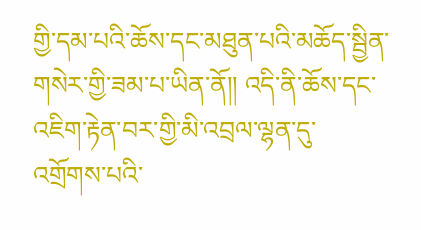གྱི་དམ་པའི་ཆོས་དང་མཐུན་པའི་མཆོད་སྦྱིན་གསེར་གྱི་ཟམ་པ་ཡིན་ནོ།། འདི་ནི་ཆོས་དང་འཇིག་རྟེན་བར་གྱི་མི་འབྲལ་ལྷན་དུ་འགྲོགས་པའི་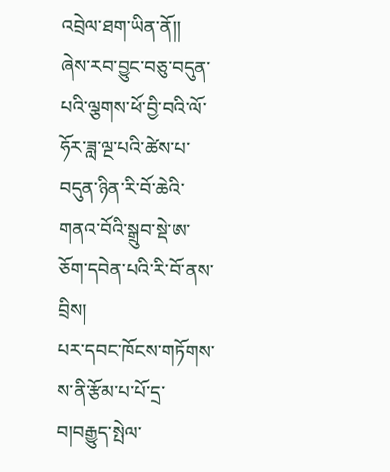འབྲེལ་ཐག་ཡིན་ནོ།།
ཞེས་རབ་བྱུང་བཅུ་བདུན་པའི་ལྕགས་ཕོ་བྱི་བའི་ལོ་ཧོར་ཟླ་ལྔ་པའི་ཚེས་པ་བདུན་ཉིན་རི་བོ་ཆེའི་གནའ་བོའི་སྒྲུབ་སྡེ་ཨ་ཅོག་དབེན་པའི་རི་བོ་ནས་བྲིས།
པར་དབང་ཁོངས་གཏོགས་ས་ནི་རྩོམ་པ་པོ་དྲ་བ།བརྒྱུད་སྤེལ་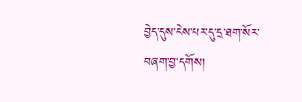བྱེད་དུས་ངེས་པར་དུ་དྲ་ཐག་སོར་བཞག་བྱ་དགོས།